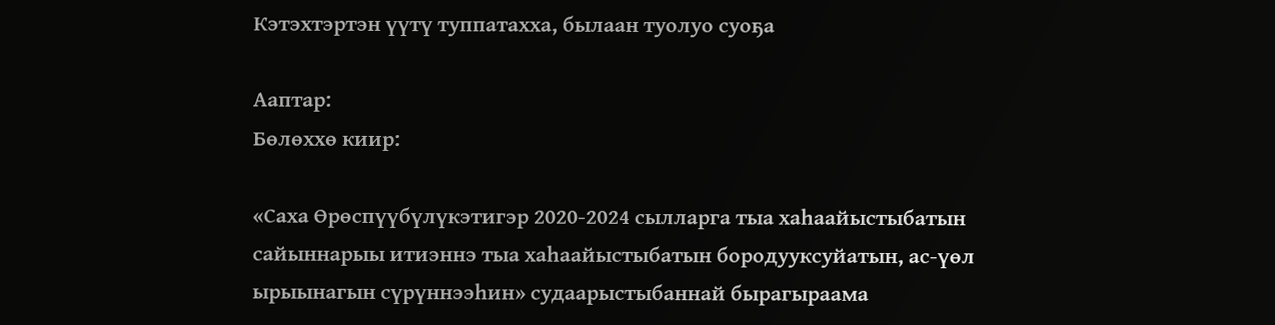Кэтэхтэртэн үүтү туппатахха, былаан туолуо суоҕа

Ааптар:
Бөлөххө киир:

«Саха Өрөспүүбүлүкэтигэр 2020-2024 сылларга тыа хаһаайыстыбатын сайыннарыы итиэннэ тыа хаһаайыстыбатын бородууксуйатын, ас-үөл ырыынагын сүрүннээһин» судаарыстыбаннай бырагыраама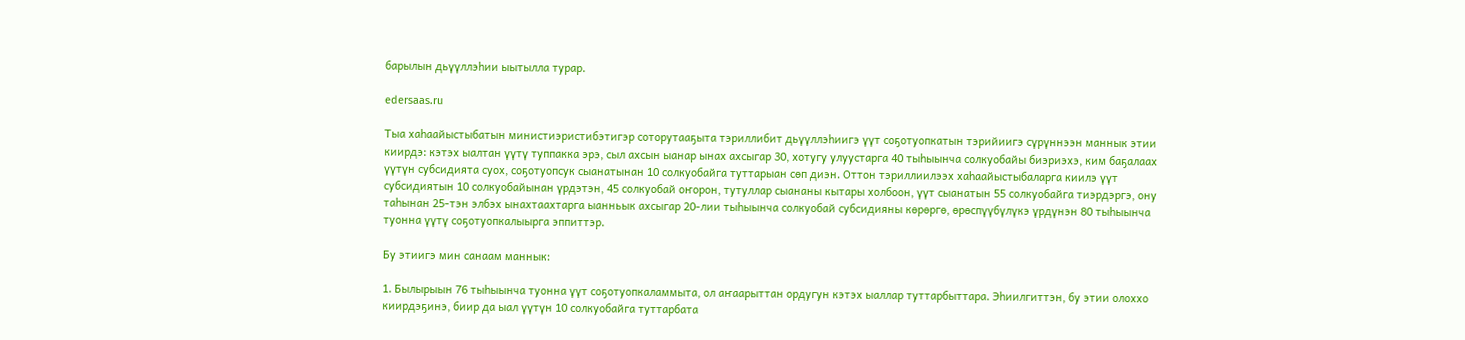барылын дьүүллэһии ыытылла турар.

edersaas.ru

Тыа хаһаайыстыбатын министиэристибэтигэр соторутааҕыта тэриллибит дьүүллэһиигэ үүт соҕотуопкатын тэрийиигэ сүрүннээн маннык этии киирдэ: кэтэх ыалтан үүтү туппакка эрэ, сыл ахсын ыанар ынах ахсыгар 30, хотугу улуустарга 40 тыһыынча солкуобайы биэриэхэ, ким баҕалаах үүтүн субсидията суох, соҕотуопсук сыанатынан 10 солкуобайга туттарыан сөп диэн. Оттон тэриллиилээх хаһаайыстыбаларга киилэ үүт субсидиятын 10 солкуобайынан үрдэтэн, 45 солкуобай оҥорон, тутуллар сыананы кытары холбоон, үүт сыанатын 55 солкуобайга тиэрдэргэ, ону таһынан 25-тэн элбэх ынахтаахтарга ыанньык ахсыгар 20-лии тыһыынча солкуобай субсидияны көрөргө, өрөспүүбүлүкэ үрдүнэн 80 тыһыынча туонна үүтү соҕотуопкалыырга эппиттэр.

Бу этиигэ мин санаам маннык:

1. Былырыын 76 тыһыынча туонна үүт соҕотуопкаламмыта, ол аҥаарыттан ордугун кэтэх ыаллар туттарбыттара. Эһиилгиттэн, бу этии олоххо киирдэҕинэ, биир да ыал үүтүн 10 солкуобайга туттарбата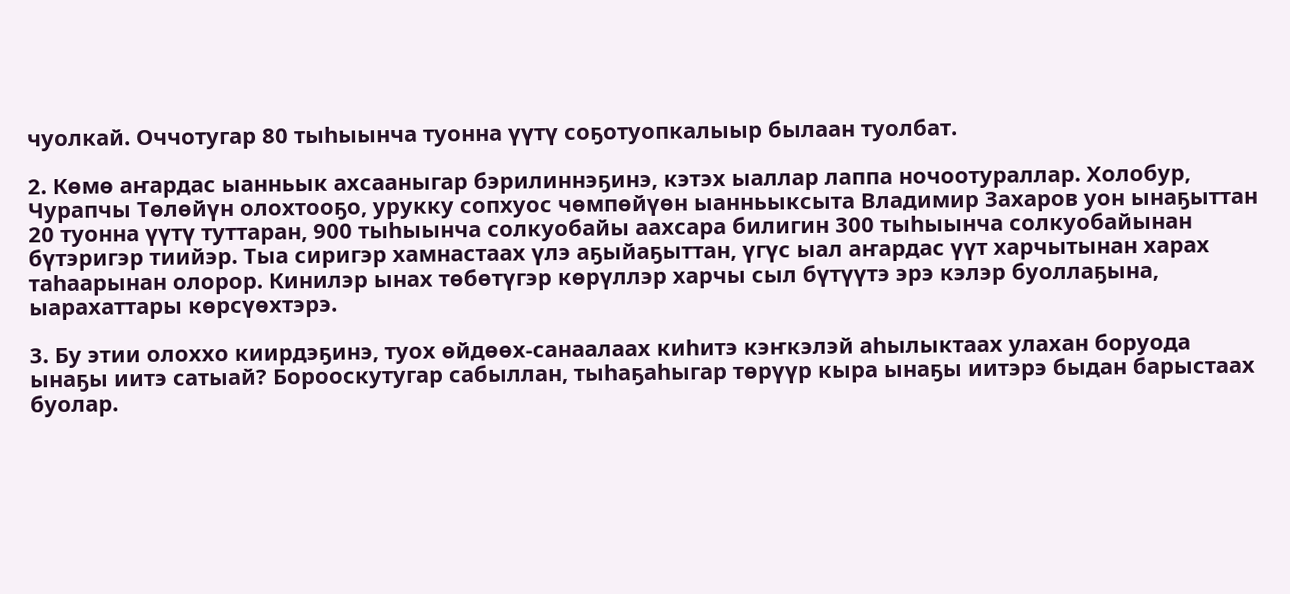чуолкай. Оччотугар 80 тыһыынча туонна үүтү соҕотуопкалыыр былаан туолбат.

2. Көмө аҥардас ыанньык ахсааныгар бэрилиннэҕинэ, кэтэх ыаллар лаппа ночоотураллар. Холобур, Чурапчы Төлөйүн олохтооҕо, урукку сопхуос чөмпөйүөн ыанньыксыта Владимир Захаров уон ынаҕыттан 20 туонна үүтү туттаран, 900 тыһыынча солкуобайы аахсара билигин 300 тыһыынча солкуобайынан бүтэригэр тиийэр. Тыа сиригэр хамнастаах үлэ аҕыйаҕыттан, үгүс ыал аҥардас үүт харчытынан харах таһаарынан олорор. Кинилэр ынах төбөтүгэр көрүллэр харчы сыл бүтүүтэ эрэ кэлэр буоллаҕына, ыарахаттары көрсүөхтэрэ.

3. Бу этии олоххо киирдэҕинэ, туох өйдөөх-санаалаах киһитэ кэҥкэлэй аһылыктаах улахан боруода ынаҕы иитэ сатыай? Борооскутугар сабыллан, тыһаҕаһыгар төрүүр кыра ынаҕы иитэрэ быдан барыстаах буолар.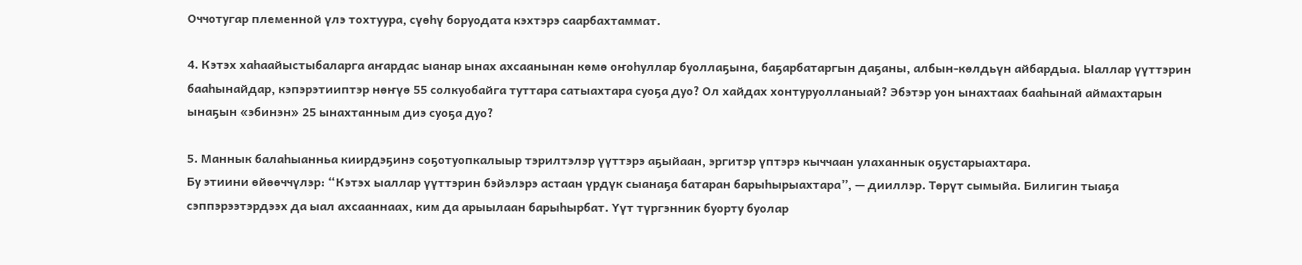Оччотугар племенной үлэ тохтуура, сүөһү боруодата кэхтэрэ саарбахтаммат.

4. Кэтэх хаһаайыстыбаларга аҥардас ыанар ынах ахсаанынан көмө оҥоһуллар буоллаҕына, баҕарбатаргын даҕаны, албын-көлдьүн айбардыа. Ыаллар үүттэрин бааһынайдар, кэпэрэтииптэр нөҥүө 55 солкуобайга туттара сатыахтара суоҕа дуо? Ол хайдах хонтуруолланыай? Эбэтэр уон ынахтаах бааһынай аймахтарын ынаҕын «эбинэн» 25 ынахтанным диэ суоҕа дуо?

5. Маннык балаһыанньа киирдэҕинэ соҕотуопкалыыр тэрилтэлэр үүттэрэ аҕыйаан, эргитэр үптэрэ кыччаан улаханнык оҕустарыахтара.
Бу этиини өйөөччүлэр: “Кэтэх ыаллар үүттэрин бэйэлэрэ астаан үрдүк сыанаҕа батаран барыһырыахтара”, — дииллэр. Төрүт сымыйа. Билигин тыаҕа сэппэрээтэрдээх да ыал ахсааннаах, ким да арыылаан барыһырбат. Үүт түргэнник буорту буолар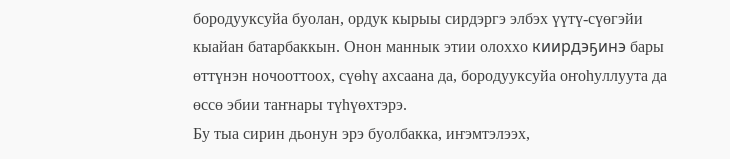бородууксуйа буолан, ордук кырыы сирдэргэ элбэх үүтү-сүөгэйи кыайан батарбаккын. Онон маннык этии олоххо киирдэҕинэ бары өттүнэн ночооттоох, сүөһү ахсаана да, бородууксуйа оҥоһуллуута да өссө эбии таҥнары түһүөхтэрэ.
Бу тыа сирин дьонун эрэ буолбакка, иҥэмтэлээх,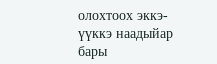олохтоох эккэ-үүккэ наадыйар бары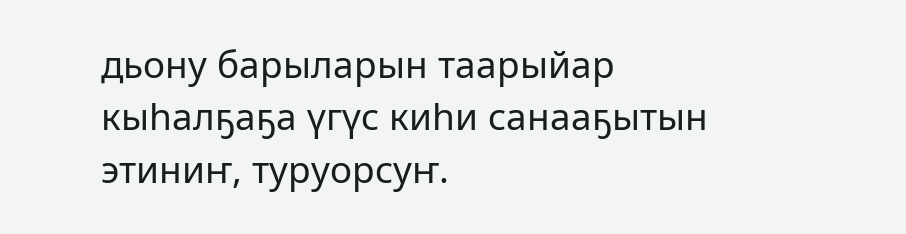дьону барыларын таарыйар кыһалҕаҕа үгүс киһи санааҕытын этиниҥ, туруорсуҥ.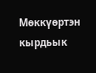Мөккүөртэн кырдьык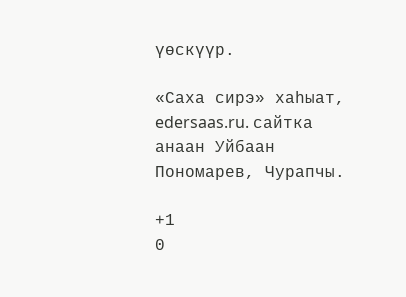үөскүүр.

«Саха сирэ» хаһыат, edersaas.ru. сайтка анаан Уйбаан Пономарев, Чурапчы.

+1
0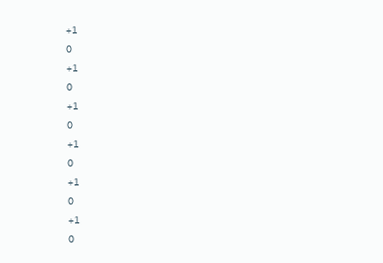+1
0
+1
0
+1
0
+1
0
+1
0
+1
0